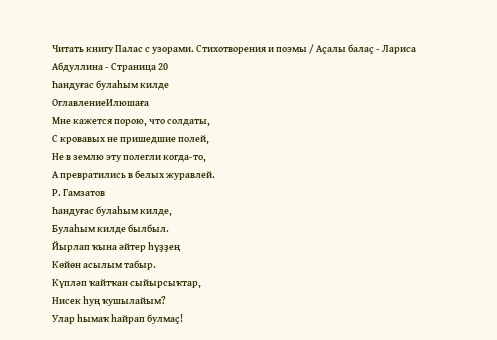Читать книгу Палас с узорами. Стихотворения и поэмы / Аҫалы балаҫ - Лариса Абдуллина - Страница 20
Һандуғас булаһым килде
ОглавлениеИлюшаға
Мне кажется порою, что солдаты,
С кровавых не пришедшие полей,
Не в землю эту полегли когда-то,
А превратились в белых журавлей.
Р. Гамзатов
Һандуғас булаһым килде,
Булаһым килде былбыл.
Йырлап ҡына әйтер һүҙҙең
Көйөн асылым табыр.
Күпләп ҡайтҡан сыйырсыҡтар,
Нисек һуң ҡушылайым?
Улар һымаҡ һайрап булмаҫ!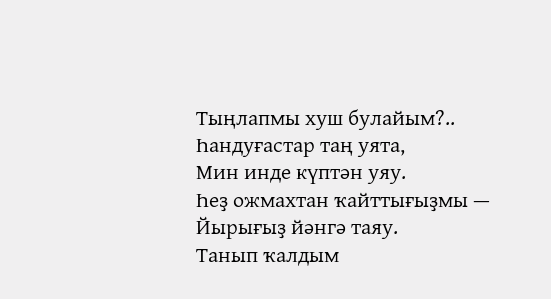Тыңлапмы хуш булайым?..
Һандуғастар таң уята,
Мин инде күптән уяу.
Һеҙ ожмахтан ҡайттығыҙмы —
Йырығыҙ йәнгә таяу.
Танып ҡалдым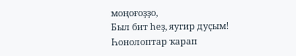моңоғоҙҙо,
Был бит һеҙ, яугир дуҫым!
Һонолоптар ҡарап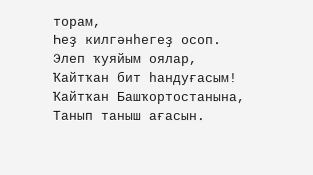торам,
Һеҙ килгәнһегеҙ осоп.
Элеп ҡуяйым оялар,
Ҡайтҡан бит һандуғасым!
Ҡайтҡан Башҡортостанына,
Танып таныш ағасын.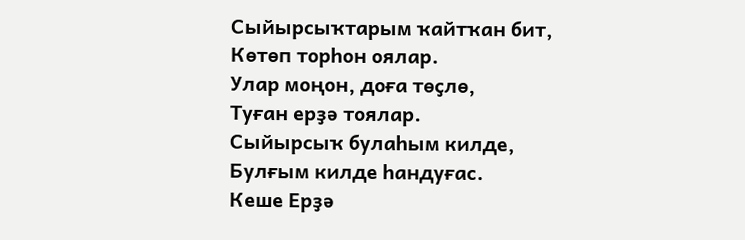Сыйырсыҡтарым ҡайтҡан бит,
Көтөп торһон оялар.
Улар моңон, доға төҫлө,
Туған ерҙә тоялар.
Сыйырсыҡ булаһым килде,
Булғым килде һандуғас.
Кеше Ерҙә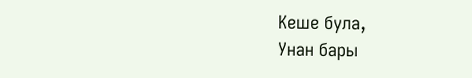Кеше була,
Унан бары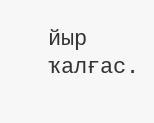йыр ҡалғас.